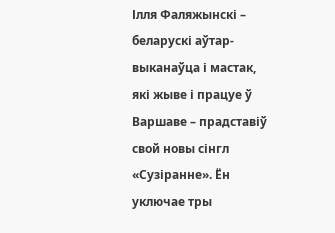Ілля Фаляжынскі – беларускі аўтар-выканаўца і мастак, які жыве і працуе ў Варшаве – прадставіў свой новы сінгл «Сузіранне». Ён уключае тры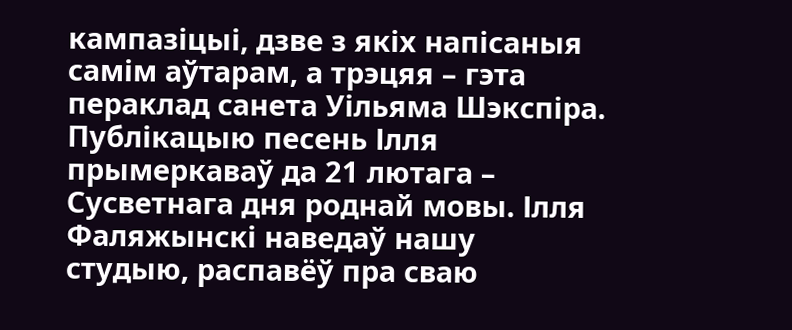кампазіцыі, дзве з якіх напісаныя самім аўтарам, а трэцяя – гэта пераклад санета Уільяма Шэкспіра. Публікацыю песень Ілля прымеркаваў да 21 лютага – Сусветнага дня роднай мовы. Ілля Фаляжынскі наведаў нашу студыю, распавёў пра сваю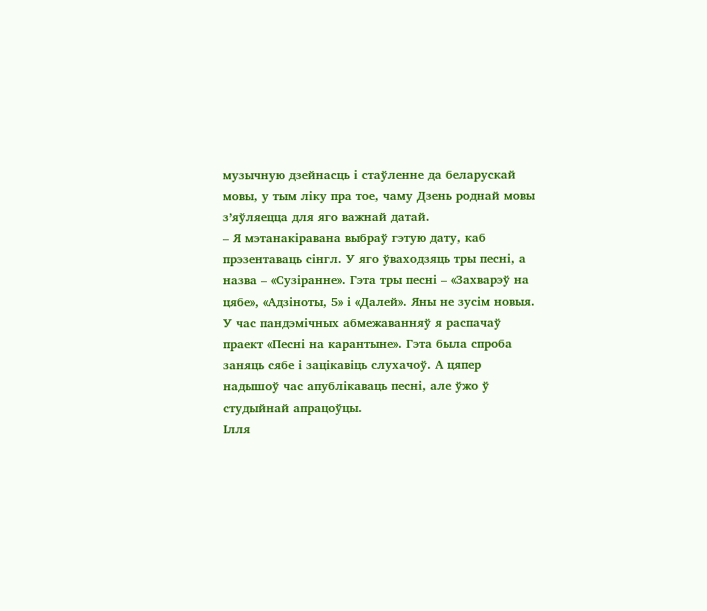музычную дзейнасць і стаўленне да беларускай мовы, у тым ліку пра тое, чаму Дзень роднай мовы з’яўляецца для яго важнай датай.
– Я мэтанакіравана выбраў гэтую дату, каб прэзентаваць сінгл. У яго ўваходзяць тры песні, а назва – «Сузіранне». Гэта тры песні – «Захварэў на цябе», «Адзіноты, 5» і «Далей». Яны не зусім новыя. У час пандэмічных абмежаванняў я распачаў праект «Песні на карантыне». Гэта была спроба заняць сябе і зацікавіць слухачоў. А цяпер надышоў час апублікаваць песні, але ўжо ў студыйнай апрацоўцы.
Ілля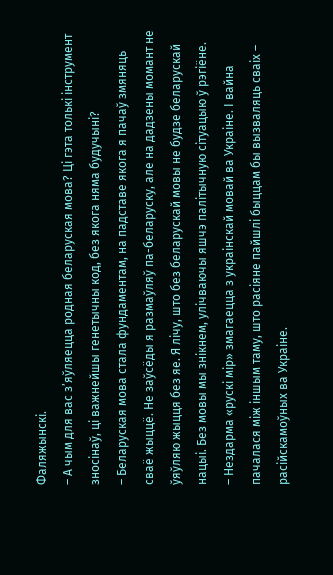Фаляжынскі.
– А чым для вас з’яўляецца родная беларуская мова? Ці гэта толькі інструмент зносінаў, ці важнейшы генетычны код, без якога няма будучыні?
– Беларуская мова стала фундаментам, на падставе якога я пачаў змяняць сваё жыццё. Не заўсёды я размаўляў па-беларуску, але на дадзены момант не ўяўляю жыцця без яе. Я лічу, што без беларускай мовы не будзе беларускай нацыі. Без мовы мы знікнем, улічваючы яшчэ палітычную сітуацыю ў рэгіёне.
– Нездарма «рускі мір» змагаецца з украінскай мовай ва Украіне. І вайна пачалася між іншым таму, што расіяне пайшлі быццам бы вызваляць сваіх – расійскамоўных ва Украіне.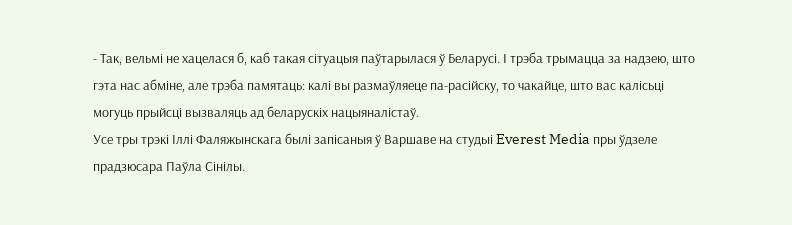- Так, вельмі не хацелася б, каб такая сітуацыя паўтарылася ў Беларусі. І трэба трымацца за надзею, што гэта нас абміне, але трэба памятаць: калі вы размаўляеце па-расійску, то чакайце, што вас калісьці могуць прыйсці вызваляць ад беларускіх нацыяналістаў.
Усе тры трэкі Іллі Фаляжынскага былі запісаныя ў Варшаве на студыі Everest Media пры ўдзеле прадзюсара Паўла Сінілы.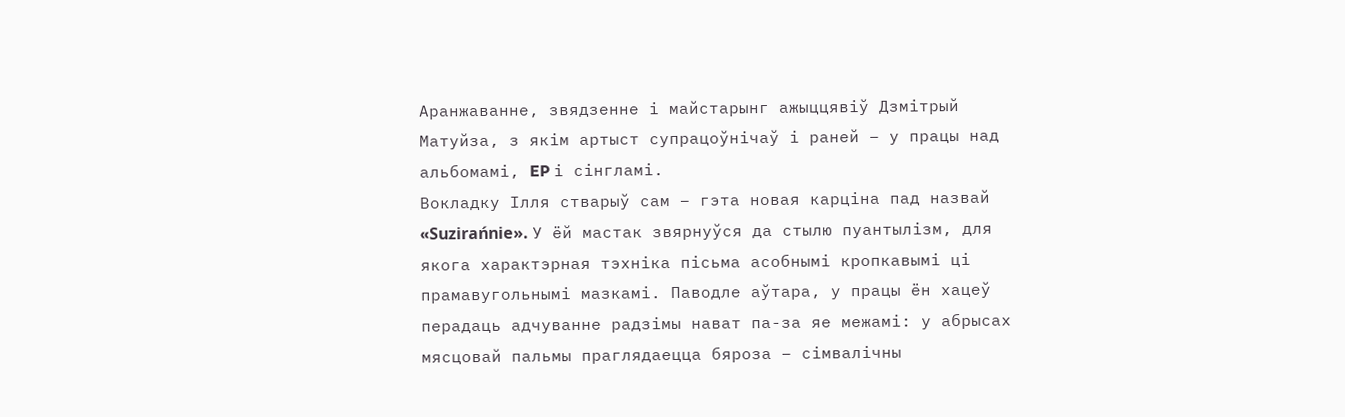Аранжаванне, звядзенне і майстарынг ажыццявіў Дзмітрый Матуйза, з якім артыст супрацоўнічаў і раней – у працы над альбомамі, EP і сінгламі.
Вокладку Ілля стварыў сам – гэта новая карціна пад назвай «Suzirańnie». У ёй мастак звярнуўся да стылю пуантылізм, для якога характэрная тэхніка пісьма асобнымі кропкавымі ці прамавугольнымі мазкамі. Паводле аўтара, у працы ён хацеў перадаць адчуванне радзімы нават па-за яе межамі: у абрысах мясцовай пальмы праглядаецца бяроза – сімвалічны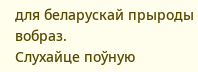для беларускай прыроды вобраз.
Слухайце поўную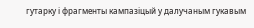гутарку і фрагменты кампазіцый у далучаным гукавым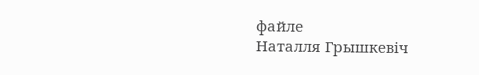файле
Наталля Грышкевіч